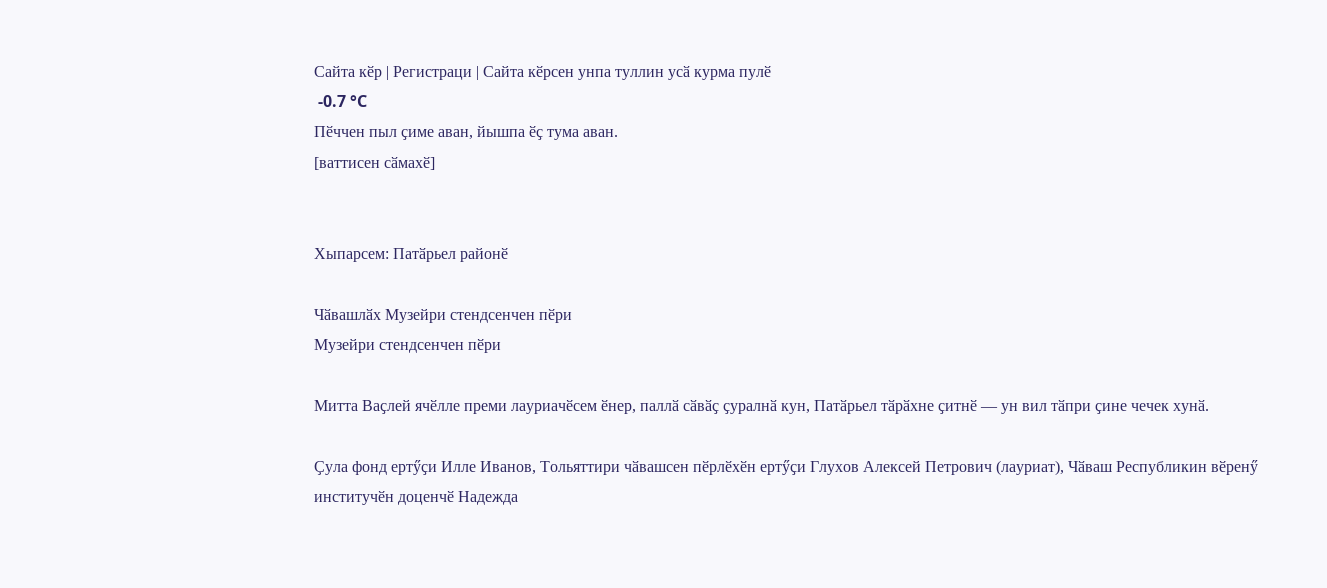Сайта кӗр | Регистраци | Сайта кӗрсен унпа туллин усӑ курма пулӗ
 -0.7 °C
Пӗччен пыл ҫиме аван, йышпа ӗҫ тума аван.
[ваттисен сӑмахӗ]


Хыпарсем: Патӑрьел районӗ

Чӑвашлӑх Музейри стендсенчен пӗри
Музейри стендсенчен пӗри

Митта Ваҫлей ячӗлле преми лауриачӗсем ӗнер, паллӑ сӑвӑҫ ҫуралнӑ кун, Патӑрьел тӑрӑхне ҫитнӗ — ун вил тӑпри ҫине чечек хунӑ.

Ҫула фонд ертӳҫи Илле Иванов, Тольяттири чӑвашсен пӗрлӗхӗн ертӳҫи Глухов Алексей Петрович (лауриат), Чӑваш Республикин вӗренӳ институчӗн доценчӗ Надежда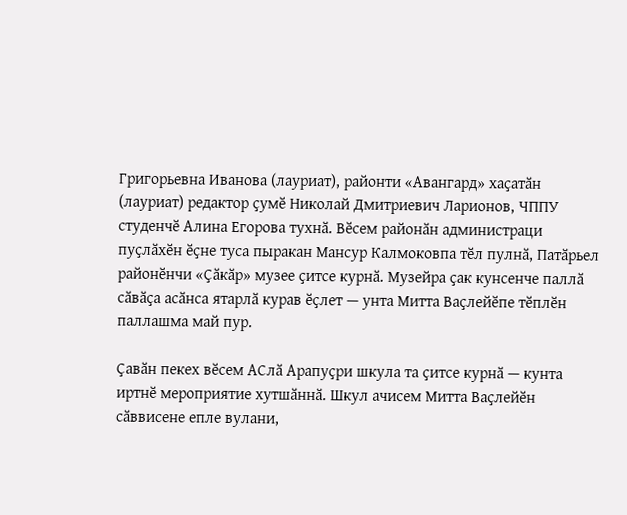Григорьевна Иванова (лауриат), районти «Авангард» хаҫатӑн (лауриат) редактор ҫумӗ Николай Дмитриевич Ларионов, ЧППУ студенчӗ Алина Егорова тухнӑ. Вӗсем районӑн администраци пуҫлӑхӗн ӗҫне туса пыракан Мансур Калмоковпа тӗл пулнӑ, Патӑрьел районӗнчи «Ҫӑкӑр» музее ҫитсе курнӑ. Музейра ҫак кунсенче паллӑ сӑвӑҫа асӑнса ятарлӑ курав ӗҫлет — унта Митта Ваҫлейӗпе тӗплӗн паллашма май пур.

Ҫавӑн пекех вӗсем АСлӑ Арапуҫри шкула та ҫитсе курнӑ — кунта иртнӗ мероприятие хутшӑннӑ. Шкул ачисем Митта Ваҫлейӗн сӑввисене епле вулани,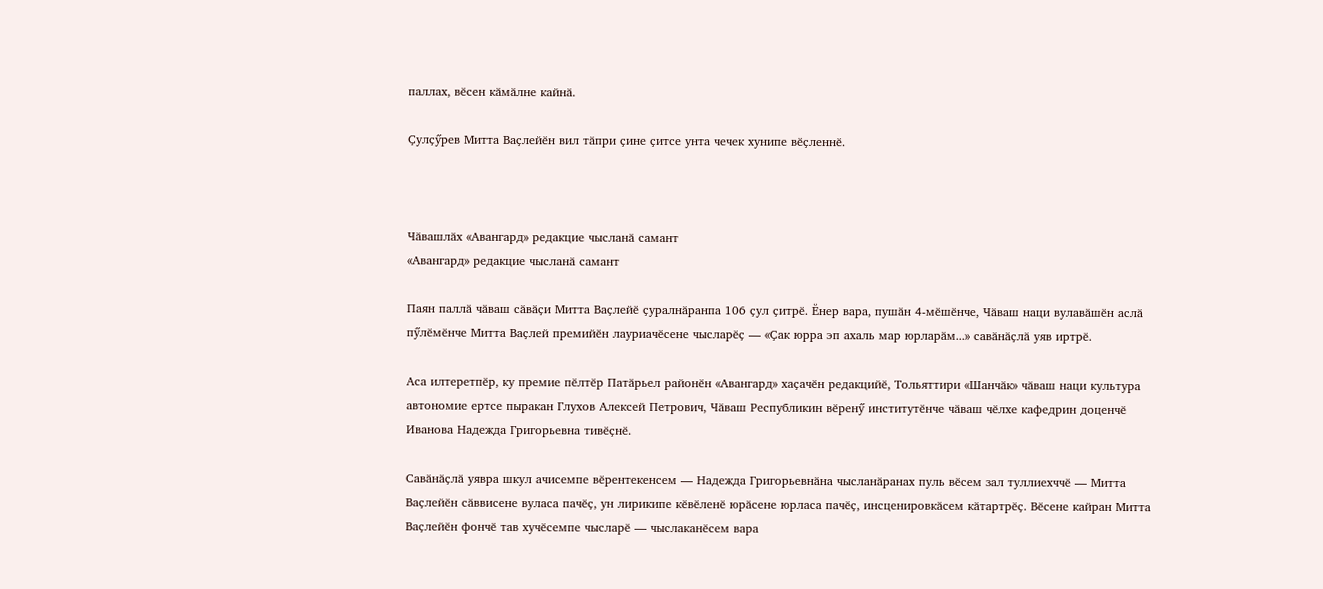паллах, вӗсен кӑмӑлне кайнӑ.

Ҫулҫӳрев Митта Ваҫлейӗн вил тӑпри ҫине ҫитсе унта чечек хунипе вӗҫленнӗ.



Чӑвашлӑх «Авангард» редакцие чысланӑ самант
«Авангард» редакцие чысланӑ самант

Паян паллӑ чӑваш сӑвӑҫи Митта Ваҫлейӗ ҫуралнӑранпа 106 ҫул ҫитрӗ. Ӗнер вара, пушӑн 4-мӗшӗнче, Чӑваш наци вулавӑшӗн аслӑ пӳлӗмӗнче Митта Ваҫлей премийӗн лауриачӗсене чысларӗҫ — «Ҫак юрра эп ахаль мар юрларӑм...» савӑнӑҫлӑ уяв иртрӗ.

Аса илтеретпӗр, ку премие пӗлтӗр Патӑрьел районӗн «Авангард» хаҫачӗн редакцийӗ, Тольяттири «Шанчӑк» чӑваш наци культура автономие ертсе пыракан Глухов Алексей Петрович, Чӑваш Республикин вӗренӳ институтӗнче чӑваш чӗлхе кафедрин доценчӗ Иванова Надежда Григорьевна тивӗҫнӗ.

Савӑнӑҫлӑ уявра шкул ачисемпе вӗрентекенсем — Надежда Григорьевнӑна чысланӑранах пуль вӗсем зал туллиехччӗ — Митта Ваҫлейӗн сӑввисене вуласа пачӗҫ, ун лирикипе кӗвӗленӗ юрӑсене юрласа пачӗҫ, инсценировкӑсем кӑтартрӗҫ. Вӗсене кайран Митта Ваҫлейӗн фончӗ тав хучӗсемпе чысларӗ — чыслаканӗсем вара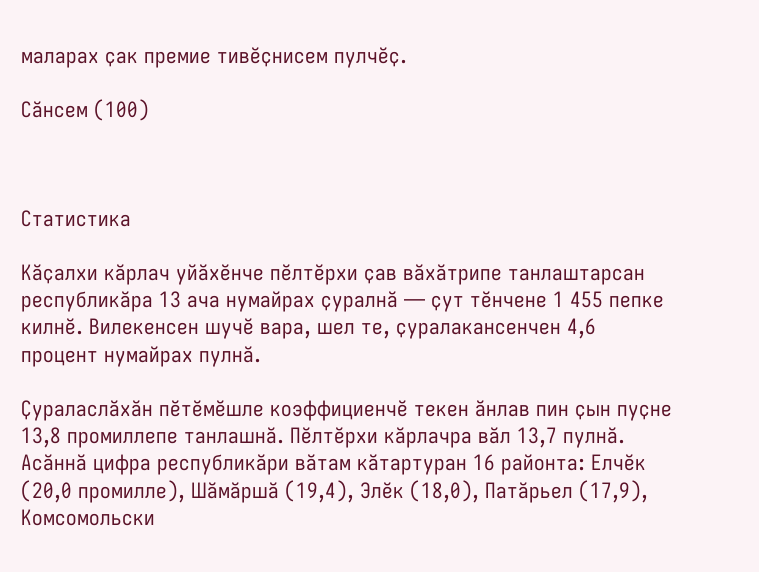маларах ҫак премие тивӗҫнисем пулчӗҫ.

Сӑнсем (100)



Статистика

Кӑҫалхи кӑрлач уйӑхӗнче пӗлтӗрхи ҫав вӑхӑтрипе танлаштарсан республикӑра 13 ача нумайрах ҫуралнӑ — ҫут тӗнчене 1 455 пепке килнӗ. Вилекенсен шучӗ вара, шел те, ҫуралакансенчен 4,6 процент нумайрах пулнӑ.

Ҫураласлӑхӑн пӗтӗмӗшле коэффициенчӗ текен ӑнлав пин ҫын пуҫне 13,8 промиллепе танлашнӑ. Пӗлтӗрхи кӑрлачра вӑл 13,7 пулнӑ. Асӑннӑ цифра республикӑри вӑтам кӑтартуран 16 районта: Елчӗк (20,0 промилле), Шӑмӑршӑ (19,4), Элӗк (18,0), Патӑрьел (17,9), Комсомольски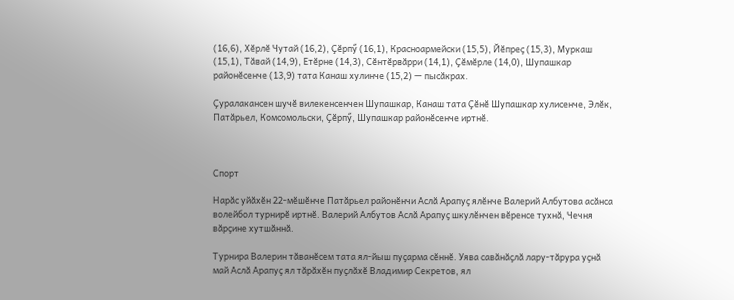(16,6), Хӗрлӗ Чутай (16,2), Ҫӗрпӳ (16,1), Красноармейски (15,5), Йӗпреҫ (15,3), Муркаш (15,1), Тӑвай (14,9), Етӗрне (14,3), Сӗнтӗрвӑрри (14,1), Ҫӗмӗрле (14,0), Шупашкар районӗсенче (13,9) тата Канаш хулинче (15,2) — пысӑкрах.

Ҫуралакансен шучӗ вилекенсенчен Шупашкар, Канаш тата Ҫӗнӗ Шупашкар хулисенче, Элӗк, Патӑрьел, Комсомольски, Ҫӗрпӳ, Шупашкар районӗсенче иртнӗ.



Спорт

Нарӑс уйӑхӗн 22-мӗшӗнче Патӑрьел районӗнчи Аслӑ Арапуҫ ялӗнче Валерий Албутова асӑнса волейбол турнирӗ иртнӗ. Валерий Албутов Аслӑ Арапуҫ шкулӗнчен вӗренсе тухнӑ, Чечня вӑрҫине хутшӑннӑ.

Турнира Валерин тӑванӗсем тата ял-йыш пуҫарма сӗннӗ. Уява савӑнӑҫлӑ лару-тӑрура уҫнӑ май Аслӑ Арапуҫ ял тӑрӑхӗн пуҫлӑхӗ Владимир Секретов, ял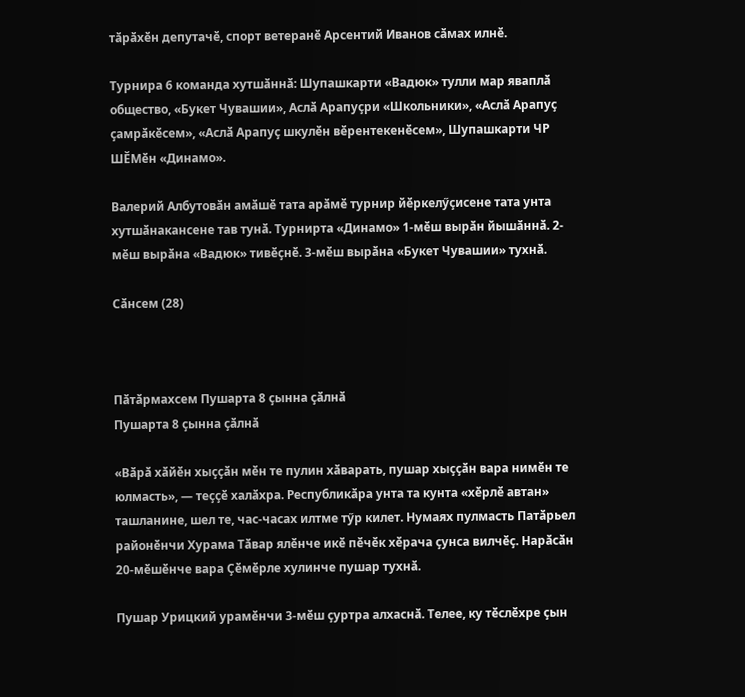тӑрӑхӗн депутачӗ, спорт ветеранӗ Арсентий Иванов сӑмах илнӗ.

Турнира 6 команда хутшӑннӑ: Шупашкарти «Вадюк» тулли мар яваплӑ общество, «Букет Чувашии», Аслӑ Арапуҫри «Школьники», «Аслӑ Арапуҫ ҫамрӑкӗсем», «Аслӑ Арапуҫ шкулӗн вӗрентекенӗсем», Шупашкарти ЧР ШӖМӗн «Динамо».

Валерий Албутовӑн амӑшӗ тата арӑмӗ турнир йӗркелӳҫисене тата унта хутшӑнакансене тав тунӑ. Турнирта «Динамо» 1-мӗш вырӑн йышӑннӑ. 2-мӗш вырӑна «Вадюк» тивӗҫнӗ. 3-мӗш вырӑна «Букет Чувашии» тухнӑ.

Сӑнсем (28)



Пӑтӑрмахсем Пушарта 8 ҫынна ҫӑлнӑ
Пушарта 8 ҫынна ҫӑлнӑ

«Вӑрӑ хӑйӗн хыҫҫӑн мӗн те пулин хӑварать, пушар хыҫҫӑн вара нимӗн те юлмасть», — теҫҫӗ халӑхра. Республикӑра унта та кунта «хӗрлӗ автан» ташланине, шел те, час-часах илтме тӳр килет. Нумаях пулмасть Патӑрьел районӗнчи Хурама Тӑвар ялӗнче икӗ пӗчӗк хӗрача ҫунса вилчӗҫ. Нарӑсӑн 20-мӗшӗнче вара Ҫӗмӗрле хулинче пушар тухнӑ.

Пушар Урицкий урамӗнчи 3-мӗш ҫуртра алхаснӑ. Телее, ку тӗслӗхре ҫын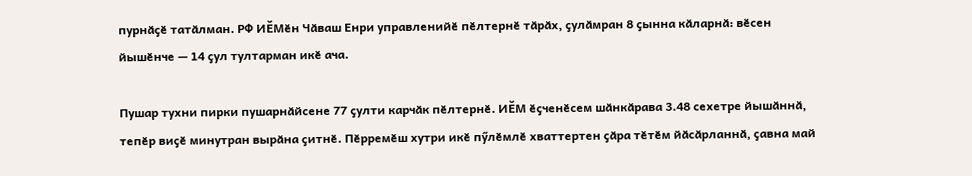пурнӑҫӗ татӑлман. РФ ИӖМӗн Чӑваш Енри управленийӗ пӗлтернӗ тӑрӑх, ҫулӑмран 8 ҫынна кӑларнӑ: вӗсен йышӗнче — 14 ҫул тултарман икӗ ача.

Пушар тухни пирки пушарнӑйсене 77 ҫулти карчӑк пӗлтернӗ. ИӖМ ӗҫченӗсем шӑнкӑрава 3.48 сехетре йышӑннӑ, тепӗр виҫӗ минутран вырӑна ҫитнӗ. Пӗрремӗш хутри икӗ пӳлӗмлӗ хваттертен ҫӑра тӗтӗм йӑсӑрланнӑ, ҫавна май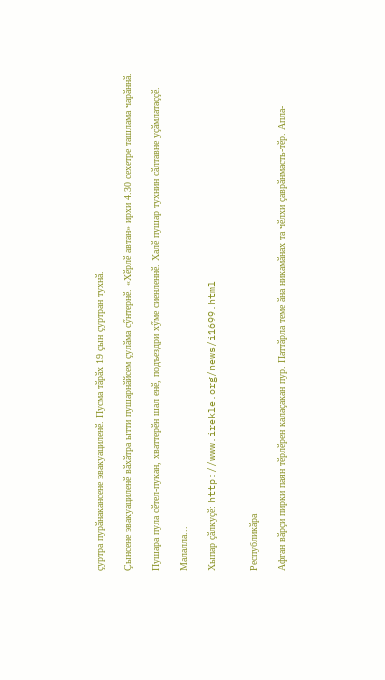ҫуртра пурӑнакансене эвакуациленӗ. Пусма тӑрӑх 19 ҫын ҫуртран тухнӑ.

Ҫынсене эвакуациленӗ вӑхӑтра ытти пушарнӑйсем ҫулӑма сӳнтернӗ. «Хӗрлӗ автан» ирхи 4.30 сехетре ташлама чарӑннӑ.

Пушара пула сӗтел-пукан, хваттерӗн шал енӗ, подъездри хӳме сиенленнӗ. Халӗ пушар тухнин сӑлтавне уҫӑмлатаҫҫӗ.

Малалла...

Хыпар ҫӑлкуҫӗ: http://www.irekle.org/news/i1699.html


Республикӑра

Афган вӑрҫи пирки паян тӗрлӗрен калаҫакан пур. Паттӑрла теме ӑна никамӑнах та чӗлхи ҫаврӑнмасть-тӗр. Апла-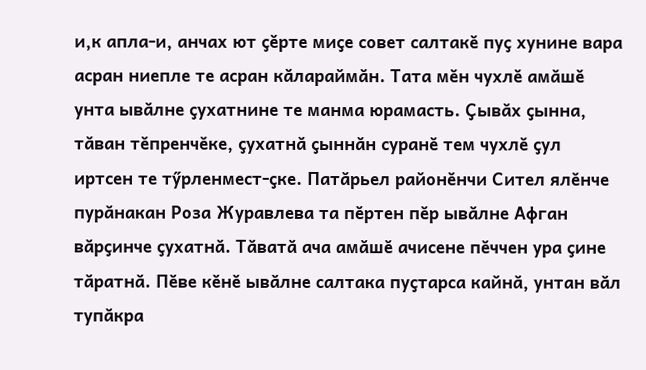и,к апла-и, анчах ют ҫӗрте миҫе совет салтакӗ пуҫ хунине вара асран ниепле те асран кӑлараймӑн. Тата мӗн чухлӗ амӑшӗ унта ывӑлне ҫухатнине те манма юрамасть. Ҫывӑх ҫынна, тӑван тӗпренчӗке, ҫухатнӑ ҫыннӑн суранӗ тем чухлӗ ҫул иртсен те тӳрленмест-ҫке. Патӑрьел районӗнчи Сител ялӗнче пурӑнакан Роза Журавлева та пӗртен пӗр ывӑлне Афган вӑрҫинче ҫухатнӑ. Тӑватӑ ача амӑшӗ ачисене пӗччен ура ҫине тӑратнӑ. Пӗве кӗнӗ ывӑлне салтака пуҫтарса кайнӑ, унтан вӑл тупӑкра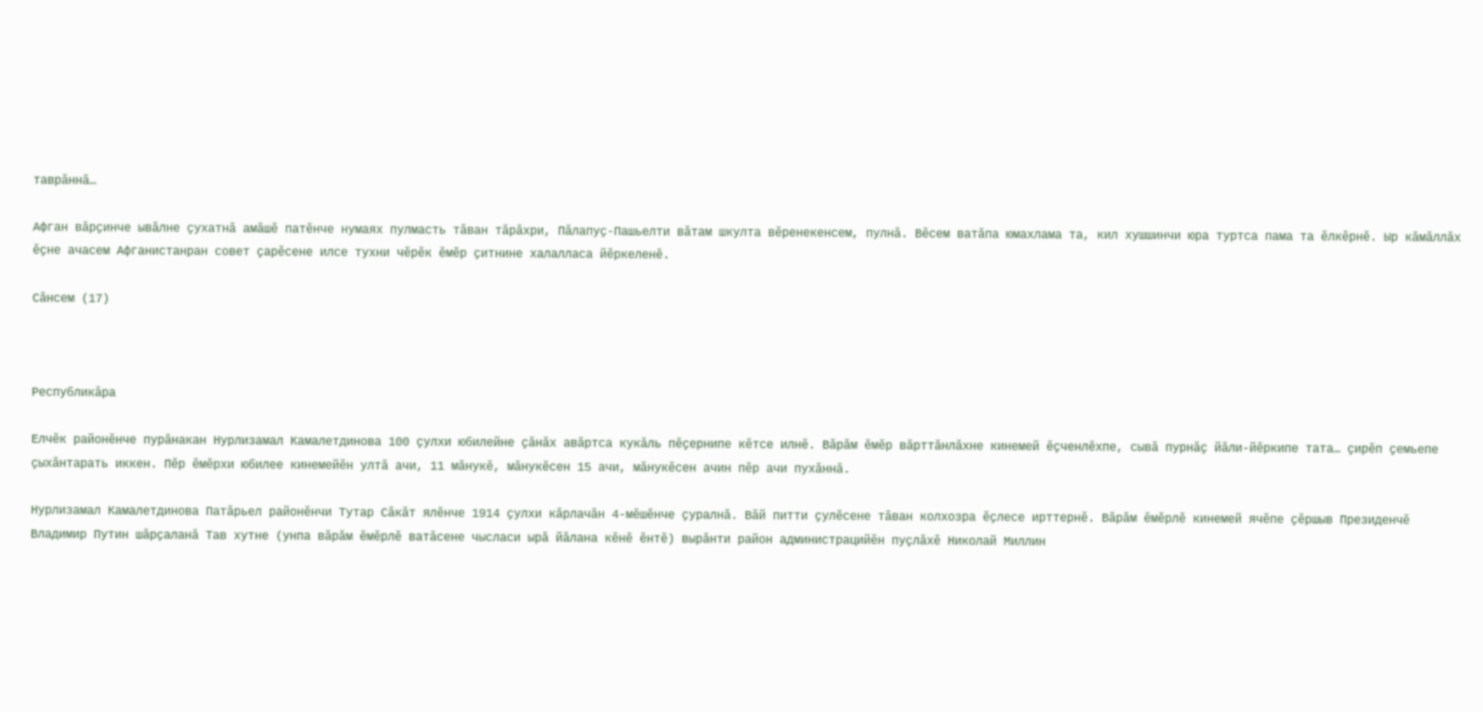таврӑннӑ…

Афган вӑрҫинче ывӑлне ҫухатнӑ амӑшӗ патӗнче нумаях пулмасть тӑван тӑрӑхри, Пӑлапуҫ-Пашьелти вӑтам шкулта вӗренекенсем, пулнӑ. Вӗсем ватӑпа юмахлама та, кил хушшинчи юра туртса пама та ӗлкӗрнӗ. Ыр кӑмӑллӑх ӗҫне ачасем Афганистанран совет ҫарӗсене илсе тухни чӗрӗк ӗмӗр ҫитнине халалласа йӗркеленӗ.

Сӑнсем (17)



Республикӑра

Елчӗк районӗнче пурӑнакан Нурлизамал Камалетдинова 100 ҫулхи юбилейне ҫӑнӑх авӑртса кукӑль пӗҫернипе кӗтсе илнӗ. Вӑрӑм ӗмӗр вӑрттӑнлӑхне кинемей ӗҫченлӗхпе, сывӑ пурнӑҫ йӑли-йӗркипе тата… ҫирӗп ҫемьепе ҫыхӑнтарать иккен. Пӗр ӗмӗрхи юбилее кинемейӗн ултӑ ачи, 11 мӑнукӗ, мӑнукӗсен 15 ачи, мӑнукӗсен ачин пӗр ачи пухӑннӑ.

Нурлизамал Камалетдинова Патӑрьел районӗнчи Тутар Сӑкӑт ялӗнче 1914 ҫулхи кӑрлачӑн 4-мӗшӗнче ҫуралнӑ. Вӑй питти ҫулӗсене тӑван колхозра ӗҫлесе ирттернӗ. Вӑрӑм ӗмӗрлӗ кинемей ячӗпе ҫӗршыв Президенчӗ Владимир Путин шӑрҫаланӑ Тав хутне (унпа вӑрӑм ӗмӗрлӗ ватӑсене чысласи ырӑ йӑлана кӗнӗ ӗнтӗ) вырӑнти район администрацийӗн пуҫлӑхӗ Николай Миллин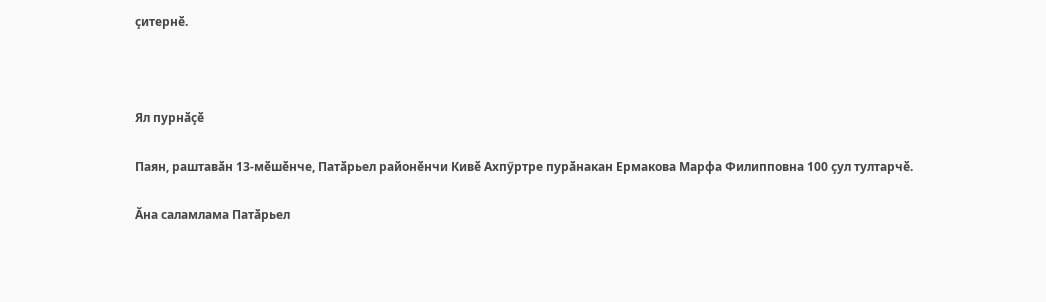ҫитернӗ.



Ял пурнӑҫӗ

Паян, раштавӑн 13-мӗшӗнче, Патӑрьел районӗнчи Кивӗ Ахпӳртре пурӑнакан Ермакова Марфа Филипповна 100 ҫул тултарчӗ.

Ӑна саламлама Патӑрьел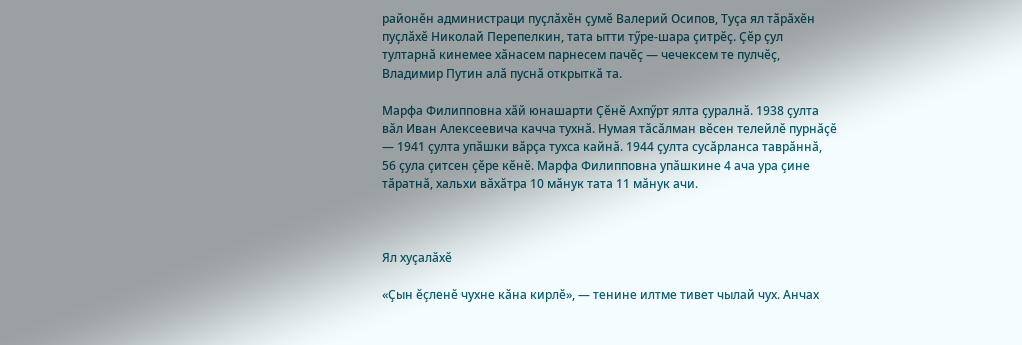районӗн администраци пуҫлӑхӗн ҫумӗ Валерий Осипов, Туҫа ял тӑрӑхӗн пуҫлӑхӗ Николай Перепелкин, тата ытти тӳре-шара ҫитрӗҫ. Ҫӗр ҫул тултарнӑ кинемее хӑнасем парнесем пачӗҫ — чечексем те пулчӗҫ, Владимир Путин алӑ пуснӑ открыткӑ та.

Марфа Филипповна хӑй юнашарти Ҫӗнӗ Ахпӳрт ялта ҫуралнӑ. 1938 ҫулта вӑл Иван Алексеевича качча тухнӑ. Нумая тӑсӑлман вӗсен телейлӗ пурнӑҫӗ — 1941 ҫулта упӑшки вӑрҫа тухса кайнӑ. 1944 ҫулта сусӑрланса таврӑннӑ, 56 ҫула ҫитсен ҫӗре кӗнӗ. Марфа Филипповна упӑшкине 4 ача ура ҫине тӑратнӑ, хальхи вӑхӑтра 10 мӑнук тата 11 мӑнук ачи.



Ял хуҫалӑхӗ

«Ҫын ӗҫленӗ чухне кӑна кирлӗ», — тенине илтме тивет чылай чух. Анчах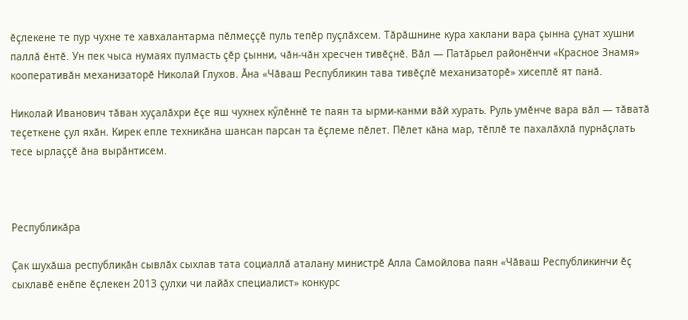ӗҫлекене те пур чухне те хавхалантарма пӗлмеҫҫӗ пуль тепӗр пуҫлӑхсем. Тӑрӑшнине кура хаклани вара ҫынна ҫунат хушни паллӑ ӗнтӗ. Ун пек чыса нумаях пулмасть ҫӗр ҫынни, чӑн-чӑн хресчен тивӗҫнӗ. Вӑл — Патӑрьел районӗнчи «Красное Знамя» кооперативӑн механизаторӗ Николай Глухов. Ӑна «Чӑваш Республикин тава тивӗҫлӗ механизаторӗ» хисеплӗ ят панӑ.

Николай Иванович тӑван хуҫалӑхри ӗҫе яш чухнех кӳлӗннӗ те паян та ырми-канми вӑй хурать. Руль умӗнче вара вӑл — тӑватӑ теҫеткене ҫул яхӑн. Кирек епле техникӑна шансан парсан та ӗҫлеме пӗлет. Пӗлет кӑна мар, тӗплӗ те пахалӑхлӑ пурнӑҫлать тесе ырлаҫҫӗ ӑна вырӑнтисем.



Республикӑра

Ҫак шухӑша республикӑн сывлӑх сыхлав тата социаллӑ аталану министрӗ Алла Самойлова паян «Чӑваш Республикинчи ӗҫ сыхлавӗ енӗпе ӗҫлекен 2013 ҫулхи чи лайӑх специалист» конкурс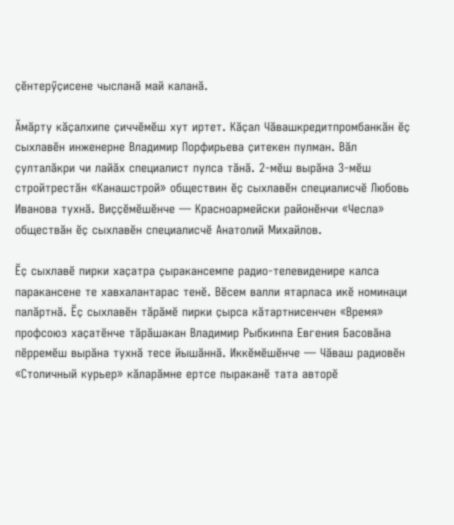ҫӗнтерӳҫисене чысланӑ май каланӑ.

Ӑмӑрту кӑҫалхипе ҫиччӗмӗш хут иртет. Кӑҫал Чӑвашкредитпромбанкӑн ӗҫ сыхлавӗн инженерне Владимир Порфирьева ҫитекен пулман. Вӑл ҫулталӑкри чи лайӑх специалист пулса тӑнӑ. 2-мӗш вырӑна 3-мӗш стройтрестӑн «Канашстрой» обществин ӗҫ сыхлавӗн специалисчӗ Любовь Иванова тухнӑ. Виҫҫӗмӗшӗнче — Красноармейски районӗнчи «Чесла» обществӑн ӗҫ сыхлавӗн специалисчӗ Анатолий Михайлов.

Ӗҫ сыхлавӗ пирки хаҫатра ҫыракансемпе радио-телевиденире калса паракансене те хавхалантарас тенӗ. Вӗсем валли ятарласа икӗ номинаци палӑртнӑ. Ӗҫ сыхлавӗн тӑрӑмӗ пирки ҫырса кӑтартнисенчен «Время» профсоюз хаҫатӗнче тӑрӑшакан Владимир Рыбкинпа Евгения Басовӑна пӗрремӗш вырӑна тухнӑ тесе йышӑннӑ. Иккӗмӗшӗнче — Чӑваш радиовӗн «Столичный курьер» кӑларӑмне ертсе пыраканӗ тата авторӗ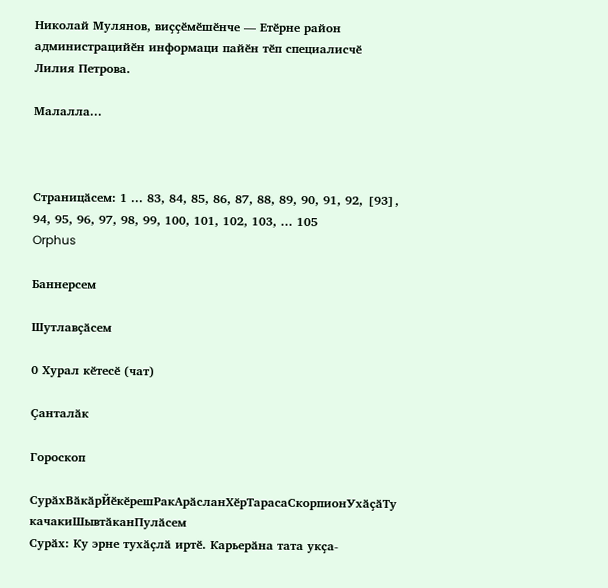Николай Мулянов, виҫҫӗмӗшӗнче — Етӗрне район администрацийӗн информаци пайӗн тӗп специалисчӗ Лилия Петрова.

Малалла...



Страницӑсем: 1 ... 83, 84, 85, 86, 87, 88, 89, 90, 91, 92, [93], 94, 95, 96, 97, 98, 99, 100, 101, 102, 103, ... 105
Orphus

Баннерсем

Шутлавҫӑсем

0 Хурал кӗтесӗ (чат)

Ҫанталӑк

Гороскоп

СурӑхВӑкӑрЙӗкӗрешРакАрӑсланХӗрТарасаСкорпионУхӑҫӑТу качакиШывтӑканПулӑсем
Сурӑх: Ку эрне тухӑҫлӑ иртӗ. Карьерӑна тата укҫа-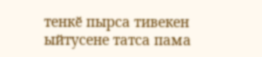тенкӗ пырса тивекен ыйтусене татса пама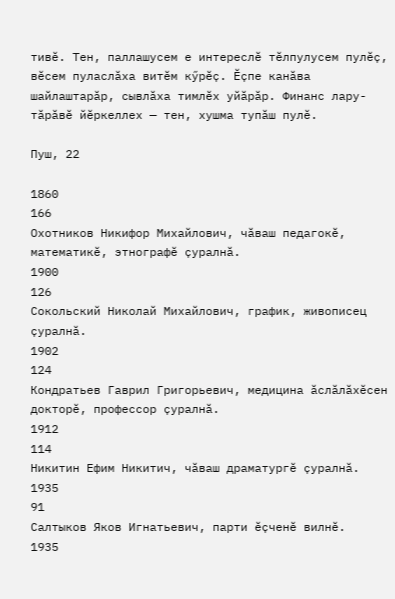тивӗ. Тен, паллашусем е интереслӗ тӗлпулусем пулӗҫ, вӗсем пуласлӑха витӗм кӳрӗҫ. Ӗҫпе канӑва шайлаштарӑр, сывлӑха тимлӗх уйӑрӑр. Финанс лару-тӑрӑвӗ йӗркеллех — тен, хушма тупӑш пулӗ.

Пуш, 22

1860
166
Охотников Никифор Михайлович, чӑваш педагокӗ, математикӗ, этнографӗ ҫуралнӑ.
1900
126
Сокольский Николай Михайлович, график, живописец ҫуралнӑ.
1902
124
Кондратьев Гаврил Григорьевич, медицина ӑслӑлӑхӗсен докторӗ, профессор ҫуралнӑ.
1912
114
Никитин Ефим Никитич, чӑваш драматургӗ ҫуралнӑ.
1935
91
Салтыков Яков Игнатьевич, парти ӗҫченӗ вилнӗ.
1935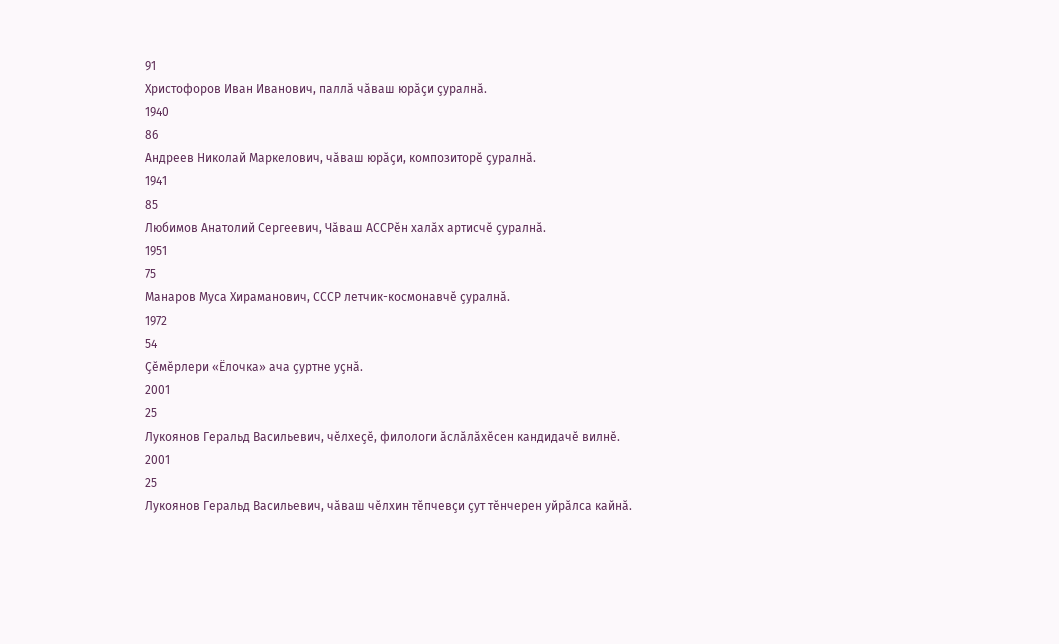91
Христофоров Иван Иванович, паллӑ чӑваш юрӑҫи ҫуралнӑ.
1940
86
Андреев Николай Маркелович, чӑваш юрӑҫи, композиторӗ ҫуралнӑ.
1941
85
Любимов Анатолий Сергеевич, Чӑваш АССРӗн халӑх артисчӗ ҫуралнӑ.
1951
75
Манаров Муса Хираманович, СССР летчик-космонавчӗ ҫуралнӑ.
1972
54
Ҫӗмӗрлери «Ёлочка» ача ҫуртне уҫнӑ.
2001
25
Лукоянов Геральд Васильевич, чӗлхеҫӗ, филологи ӑслӑлӑхӗсен кандидачӗ вилнӗ.
2001
25
Лукоянов Геральд Васильевич, чӑваш чӗлхин тӗпчевҫи ҫут тӗнчерен уйрӑлса кайнӑ.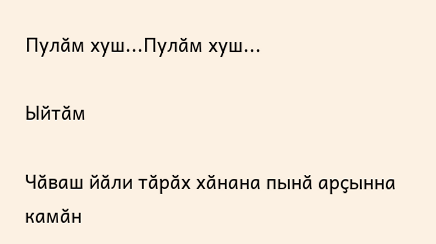Пулӑм хуш...Пулӑм хуш...

Ыйтӑм

Чӑваш йӑли тӑрӑх хӑнана пынӑ арҫынна камӑн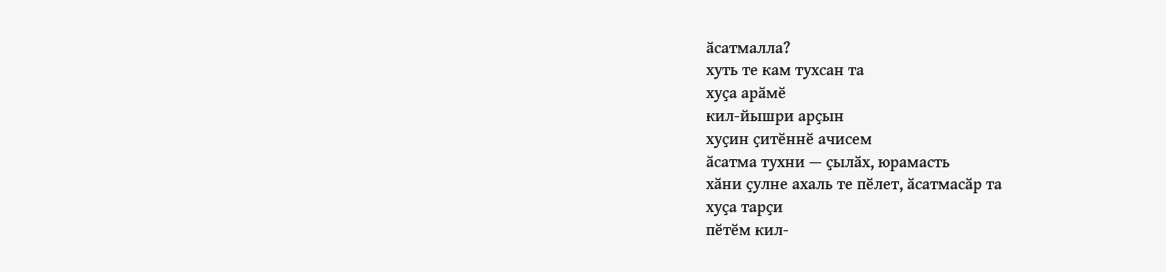ӑсатмалла?
хуть те кам тухсан та
хуҫа арӑмӗ
кил-йышри арҫын
хуҫин ҫитӗннӗ ачисем
ӑсатма тухни — ҫылӑх, юрамасть
хӑни ҫулне ахаль те пӗлет, ӑсатмасӑр та
хуҫа тарҫи
пӗтӗм кил-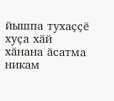йышпа тухаҫҫӗ
хуҫа хӑй
хӑнана ӑсатма никам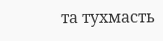та тухмасть